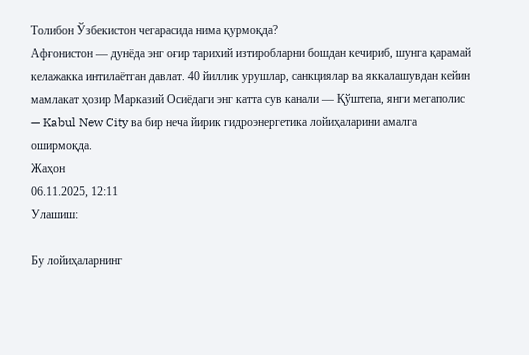Толибон Ўзбекистон чегарасида нима қурмоқда?
Афғонистон — дунёда энг оғир тарихий изтиробларни бошдан кечириб, шунга қарамай келажакка интилаётган давлат. 40 йиллик урушлар, санкциялар ва яккалашувдан кейин мамлакат ҳозир Марказий Осиёдаги энг катта сув канали — Қўштепа, янги мегаполис — Kabul New City ва бир неча йирик гидроэнергетика лойиҳаларини амалга оширмоқда.
Жаҳон
06.11.2025, 12:11
Улашиш:

Бу лойиҳаларнинг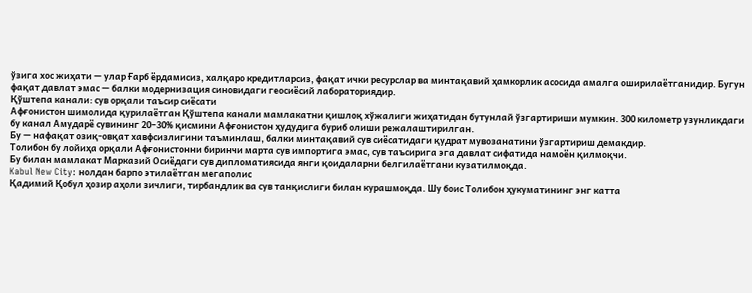ўзига хос жиҳати — улар Ғарб ёрдамисиз, халқаро кредитларсиз, фақат ички ресурслар ва минтақавий ҳамкорлик асосида амалга оширилаётганидир. Бугун фақат давлат эмас — балки модернизация синовидаги геосиёсий лабораториядир.
Қўштепа канали: сув орқали таъсир сиёсати
Афғонистон шимолида қурилаётган Қўштепа канали мамлакатни қишлоқ хўжалиги жиҳатидан бутунлай ўзгартириши мумкин. 300 километр узунликдаги бу канал Амударё сувининг 20–30% қисмини Афғонистон ҳудудига буриб олиши режалаштирилган.
Бу — нафақат озиқ-овқат хавфсизлигини таъминлаш, балки минтақавий сув сиёсатидаги қудрат мувозанатини ўзгартириш демакдир.
Толибон бу лойиҳа орқали Афғонистонни биринчи марта сув импортига эмас, сув таъсирига эга давлат сифатида намоён қилмоқчи.
Бу билан мамлакат Марказий Осиёдаги сув дипломатиясида янги қоидаларни белгилаётгани кузатилмоқда.
Kabul New City: нолдан барпо этилаётган мегаполис
Қадимий Қобул ҳозир аҳоли зичлиги, тирбандлик ва сув танқислиги билан курашмоқда. Шу боис Толибон ҳукуматининг энг катта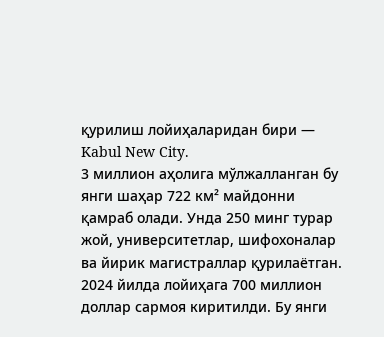қурилиш лойиҳаларидан бири — Kabul New City.
3 миллион аҳолига мўлжалланган бу янги шаҳар 722 км² майдонни қамраб олади. Унда 250 минг турар жой, университетлар, шифохоналар ва йирик магистраллар қурилаётган.
2024 йилда лойиҳага 700 миллион доллар сармоя киритилди. Бу янги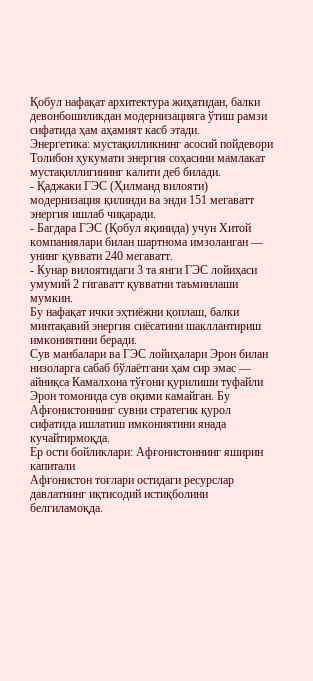Қобул нафақат архитектура жиҳатидан, балки девонбошиликдан модернизацияга ўтиш рамзи сифатида ҳам аҳамият касб этади.
Энергетика: мустақилликнинг асосий пойдевори
Толибон ҳукумати энергия соҳасини мамлакат мустақиллигининг калити деб билади.
- Қаджаки ГЭС (Ҳилманд вилояти) модернизация қилинди ва энди 151 мегаватт энергия ишлаб чиқаради.
- Багдара ГЭС (Қобул яқинида) учун Хитой компаниялари билан шартнома имзоланган — унинг қуввати 240 мегаватт.
- Кунар вилоятидаги 3 та янги ГЭС лойиҳаси умумий 2 гигаватт қувватни таъминлаши мумкин.
Бу нафақат ички эҳтиёжни қоплаш, балки минтақавий энергия сиёсатини шакллантириш имкониятини беради.
Сув манбалари ва ГЭС лойиҳалари Эрон билан низоларга сабаб бўлаётгани ҳам сир эмас — айниқса Камалхона тўғони қурилиши туфайли Эрон томонида сув оқими камайган. Бу Афғонистоннинг сувни стратегик қурол сифатида ишлатиш имкониятини янада кучайтирмоқда.
Ер ости бойликлари: Афғонистоннинг яширин капитали
Афғонистон тоғлари остидаги ресурслар давлатнинг иқтисодий истиқболини белгиламоқда.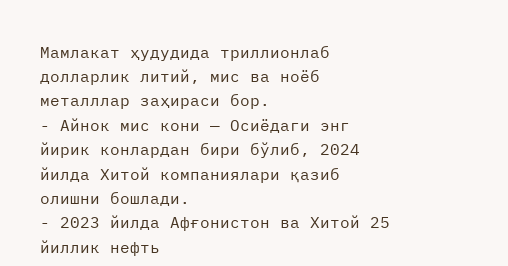Мамлакат ҳудудида триллионлаб долларлик литий, мис ва ноёб металллар заҳираси бор.
- Айнок мис кони — Осиёдаги энг йирик конлардан бири бўлиб, 2024 йилда Хитой компаниялари қазиб олишни бошлади.
- 2023 йилда Афғонистон ва Хитой 25 йиллик нефть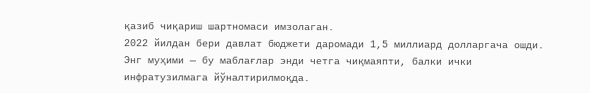қазиб чиқариш шартномаси имзолаган.
2022 йилдан бери давлат бюджети даромади 1,5 миллиард долларгача ошди. Энг муҳими — бу маблағлар энди четга чиқмаяпти, балки ички инфратузилмага йўналтирилмоқда.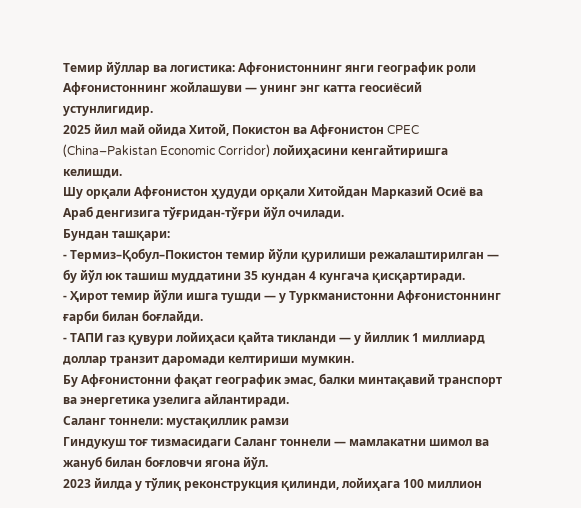Темир йўллар ва логистика: Афғонистоннинг янги географик роли
Афғонистоннинг жойлашуви — унинг энг катта геосиёсий устунлигидир.
2025 йил май ойида Хитой, Покистон ва Афғонистон CPEC (China–Pakistan Economic Corridor) лойиҳасини кенгайтиришга келишди.
Шу орқали Афғонистон ҳудуди орқали Хитойдан Марказий Осиё ва Араб денгизига тўғридан-тўғри йўл очилади.
Бундан ташқари:
- Термиз–Қобул–Покистон темир йўли қурилиши режалаштирилган — бу йўл юк ташиш муддатини 35 кундан 4 кунгача қисқартиради.
- Ҳирот темир йўли ишга тушди — у Туркманистонни Афғонистоннинг ғарби билан боғлайди.
- ТАПИ газ қувури лойиҳаси қайта тикланди — у йиллик 1 миллиард доллар транзит даромади келтириши мумкин.
Бу Афғонистонни фақат географик эмас, балки минтақавий транспорт ва энергетика узелига айлантиради.
Саланг тоннели: мустақиллик рамзи
Гиндукуш тоғ тизмасидаги Саланг тоннели — мамлакатни шимол ва жануб билан боғловчи ягона йўл.
2023 йилда у тўлиқ реконструкция қилинди, лойиҳага 100 миллион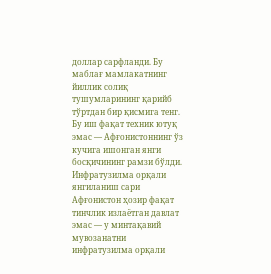доллар сарфланди. Бу маблағ мамлакатнинг йиллик солиқ тушумларининг қарийб тўртдан бир қисмига тенг.
Бу иш фақат техник ютуқ эмас — Афғонистоннинг ўз кучига ишонган янги босқичининг рамзи бўлди.
Инфратузилма орқали янгиланиш сари
Афғонистон ҳозир фақат тинчлик излаётган давлат эмас — у минтақавий мувозанатни инфратузилма орқали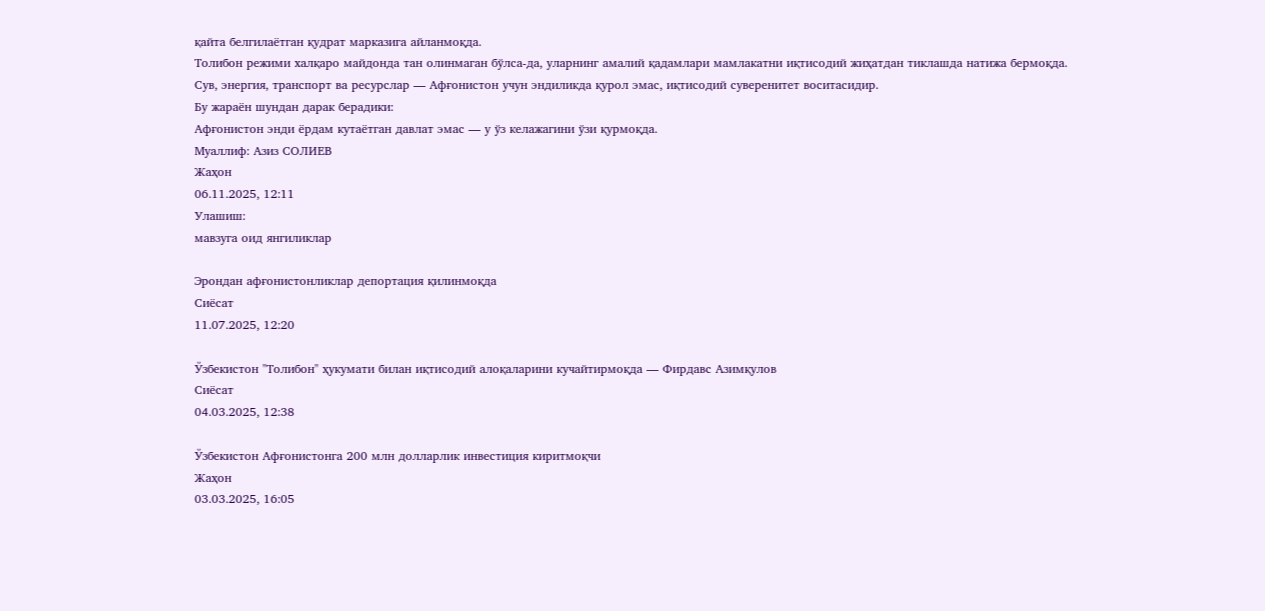қайта белгилаётган қудрат марказига айланмоқда.
Толибон режими халқаро майдонда тан олинмаган бўлса-да, уларнинг амалий қадамлари мамлакатни иқтисодий жиҳатдан тиклашда натижа бермоқда.
Сув, энергия, транспорт ва ресурслар — Афғонистон учун эндиликда қурол эмас, иқтисодий суверенитет воситасидир.
Бу жараён шундан дарак берадики:
Афғонистон энди ёрдам кутаётган давлат эмас — у ўз келажагини ўзи қурмоқда.
Муаллиф: Азиз СОЛИЕВ
Жаҳон
06.11.2025, 12:11
Улашиш:
мавзуга оид янгиликлар

Эрондан афғонистонликлар депортация қилинмоқда
Сиёсат
11.07.2025, 12:20

Ўзбекистон "Толибон" ҳукумати билан иқтисодий алоқаларини кучайтирмоқда — Фирдавс Азимқулов
Сиёсат
04.03.2025, 12:38

Ўзбекистон Афғонистонга 200 млн долларлик инвестиция киритмоқчи
Жаҳон
03.03.2025, 16:05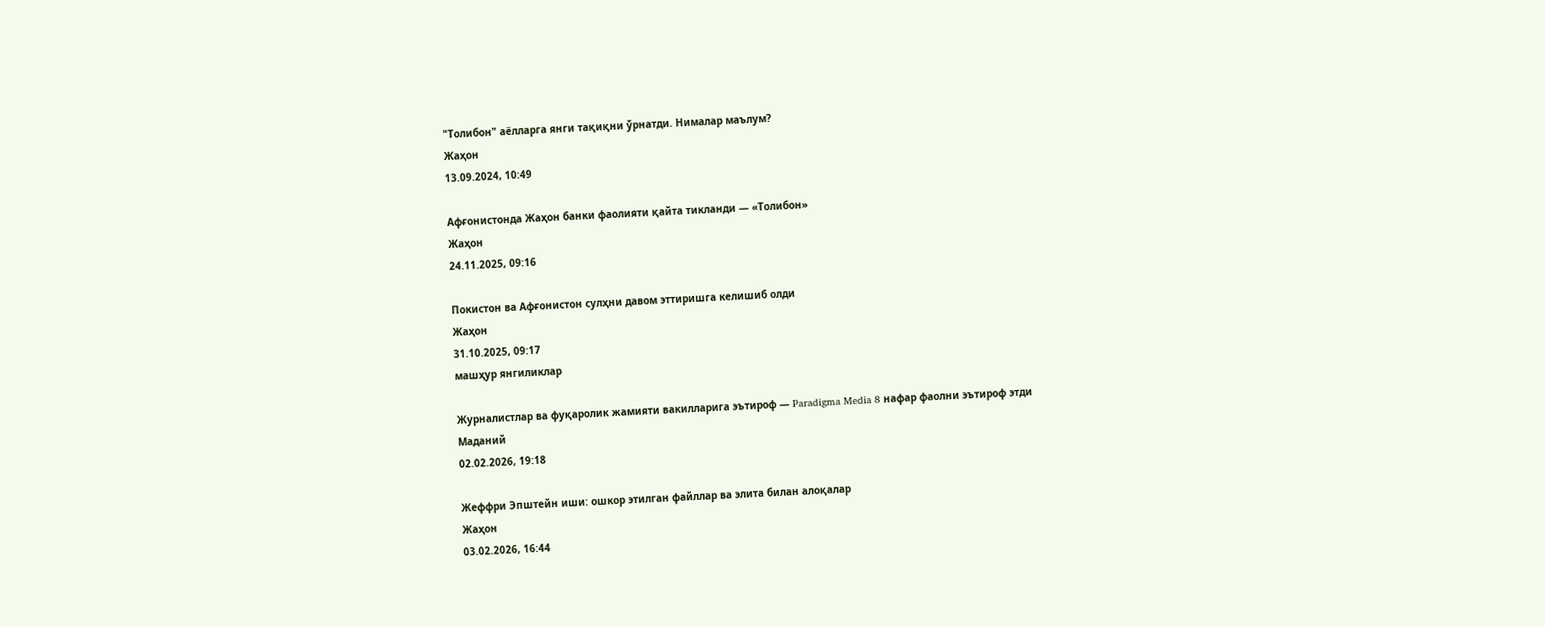"Толибон" аёлларга янги тақиқни ўрнатди. Нималар маълум?
Жаҳон
13.09.2024, 10:49

Афғонистонда Жаҳон банки фаолияти қайта тикланди — «Толибон»
Жаҳон
24.11.2025, 09:16

Покистон ва Афғонистон сулҳни давом эттиришга келишиб олди
Жаҳон
31.10.2025, 09:17
машҳур янгиликлар

Журналистлар ва фуқаролик жамияти вакилларига эътироф — Paradigma Media 8 нафар фаолни эътироф этди
Маданий
02.02.2026, 19:18

Жеффри Эпштейн иши: ошкор этилган файллар ва элита билан алоқалар
Жаҳон
03.02.2026, 16:44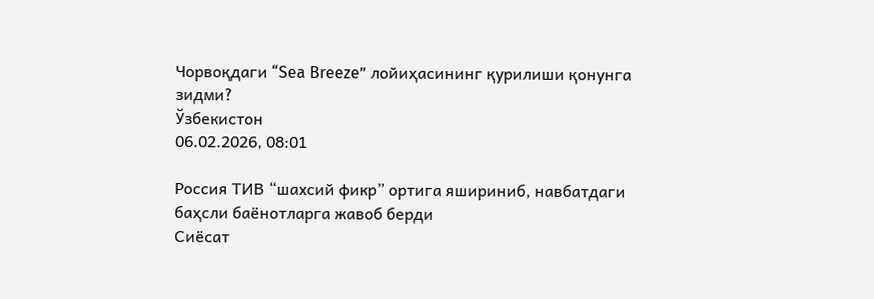Чорвоқдаги “Sea Breeze” лойиҳасининг қурилиши қонунга зидми?
Ўзбекистон
06.02.2026, 08:01

Россия ТИВ “шахсий фикр” ортига яшириниб, навбатдаги баҳсли баёнотларга жавоб берди
Сиёсат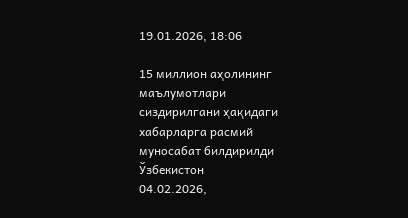19.01.2026, 18:06

15 миллион аҳолининг маълумотлари сиздирилгани ҳақидаги хабарларга расмий муносабат билдирилди
Ўзбекистон
04.02.2026,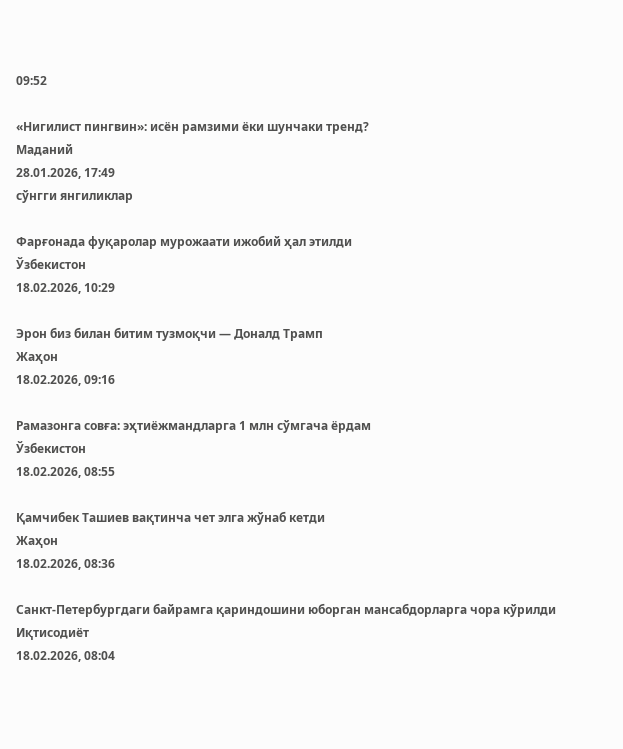09:52

«Нигилист пингвин»: исён рамзими ёки шунчаки тренд?
Маданий
28.01.2026, 17:49
сўнгги янгиликлар

Фарғонада фуқаролар мурожаати ижобий ҳал этилди
Ўзбекистон
18.02.2026, 10:29

Эрон биз билан битим тузмоқчи — Доналд Трамп
Жаҳон
18.02.2026, 09:16

Рамазонга совға: эҳтиёжмандларга 1 млн сўмгача ёрдам
Ўзбекистон
18.02.2026, 08:55

Қамчибек Ташиев вақтинча чет элга жўнаб кетди
Жаҳон
18.02.2026, 08:36

Санкт-Петербургдаги байрамга қариндошини юборган мансабдорларга чора кўрилди
Иқтисодиёт
18.02.2026, 08:04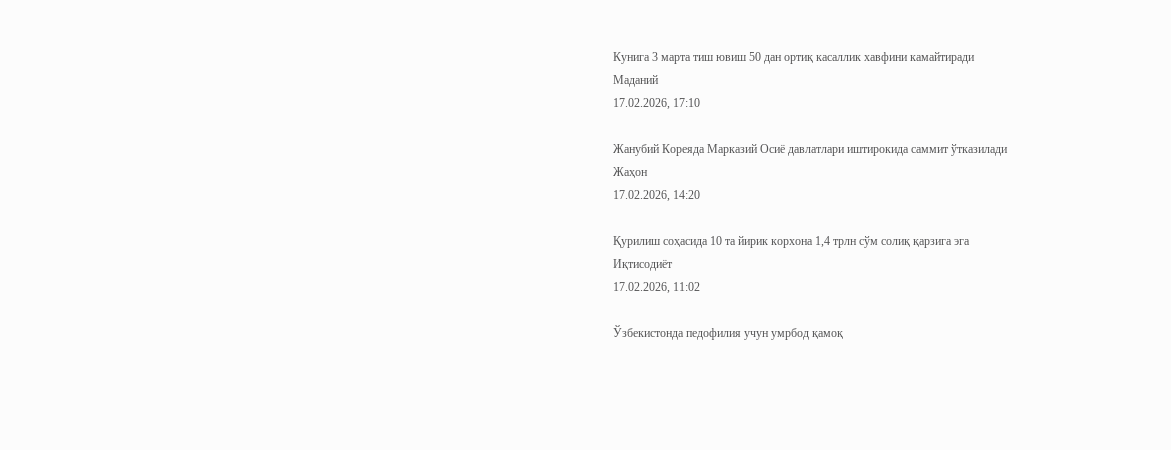Кунига 3 марта тиш ювиш 50 дан ортиқ касаллик хавфини камайтиради
Маданий
17.02.2026, 17:10

Жанубий Кореяда Марказий Осиё давлатлари иштирокида саммит ўтказилади
Жаҳон
17.02.2026, 14:20

Қурилиш соҳасида 10 та йирик корхона 1,4 трлн сўм солиқ қарзига эга
Иқтисодиёт
17.02.2026, 11:02

Ўзбекистонда педофилия учун умрбод қамоқ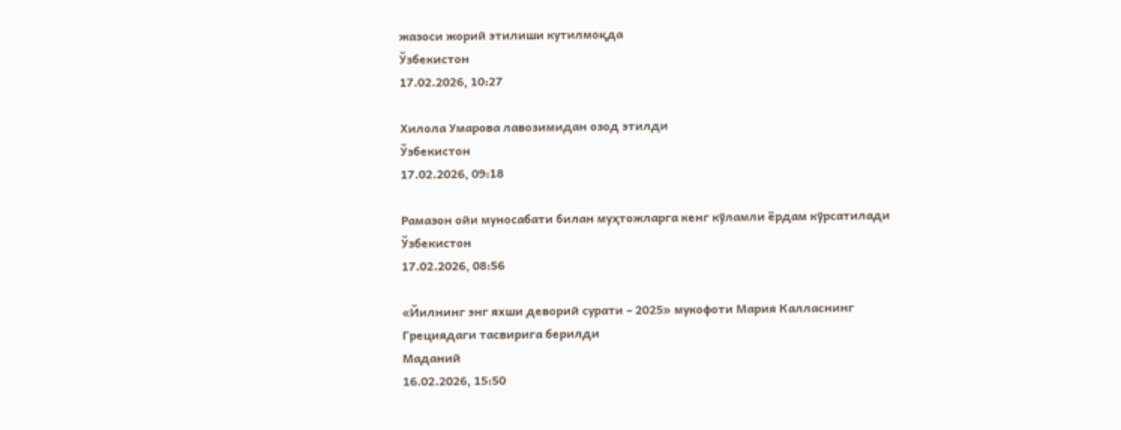жазоси жорий этилиши кутилмоқда
Ўзбекистон
17.02.2026, 10:27

Хилола Умарова лавозимидан озод этилди
Ўзбекистон
17.02.2026, 09:18

Рамазон ойи муносабати билан муҳтожларга кенг кўламли ёрдам кўрсатилади
Ўзбекистон
17.02.2026, 08:56

«Йилнинг энг яхши деворий сурати – 2025» мукофоти Мария Калласнинг Грециядаги тасвирига берилди
Маданий
16.02.2026, 15:50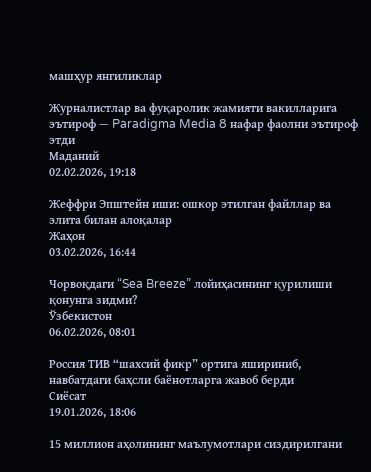машҳур янгиликлар

Журналистлар ва фуқаролик жамияти вакилларига эътироф — Paradigma Media 8 нафар фаолни эътироф этди
Маданий
02.02.2026, 19:18

Жеффри Эпштейн иши: ошкор этилган файллар ва элита билан алоқалар
Жаҳон
03.02.2026, 16:44

Чорвоқдаги “Sea Breeze” лойиҳасининг қурилиши қонунга зидми?
Ўзбекистон
06.02.2026, 08:01

Россия ТИВ “шахсий фикр” ортига яшириниб, навбатдаги баҳсли баёнотларга жавоб берди
Сиёсат
19.01.2026, 18:06

15 миллион аҳолининг маълумотлари сиздирилгани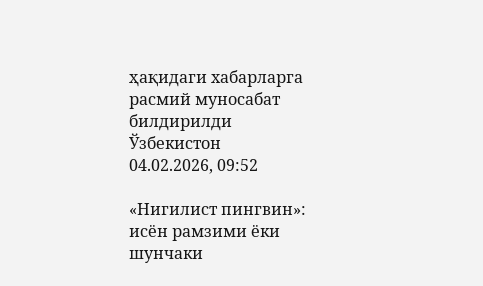ҳақидаги хабарларга расмий муносабат билдирилди
Ўзбекистон
04.02.2026, 09:52

«Нигилист пингвин»: исён рамзими ёки шунчаки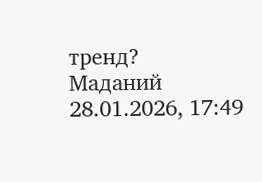тренд?
Маданий
28.01.2026, 17:49